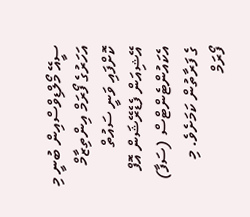ސީއޭ މޯލްޑިވްސްއިން ބުނީ މި އަހަރުގެ ފޯރަމް އިންތިޒާމް ކޮށްފައި ވަނީ ސައުތް އޭޝިއަން ފެޑެރޭޝަން އޮފް އެކައުންޓެންޓްސް (ސަފާ) ގެ ފަރާތުން ކަމަށެވެ. މި ފޯރަމް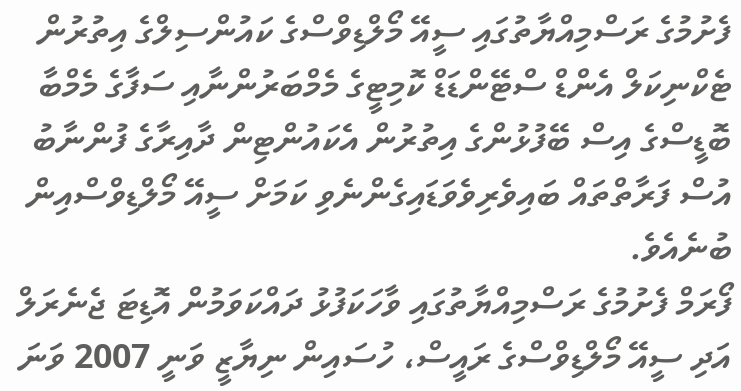ފެށުމުގެ ރަސްމިއްޔާތުގައި ސީއޭ މޯލްޑިވްސްގެ ކައުންސިލްގެ އިތުރުން ޓެކްނިކަލް އެންޑް ސްޓޭންޑަޑް ކޮމިޓީގެ މެމްބަރުންނާއި ސަފާގެ މެމްބާ ބޮޑީސްގެ އިސް ބޭފުޅުންގެ އިތުރުން އެކައުންޓިން ދާއިރާގެ ފުންނާބު އުސް ފަރާތްތައް ބައިވެރިވެވަޑައިގެންނެވި ކަމަށް ސީއޭ މޯލްޑިވްސްއިން ބުނެއެވެ.
ފޯރަމް ފެށުމުގެ ރަސްމިއްޔާތުގައި ވާހަކަފުޅު ދައްކަވަމުން އޮޑިޓަ ޖެނެރަލް އަދި ސީއޭ މޯލްޑިވްސްގެ ރައީސް، ހުސައިން ނިޔާޒީ ވަނީ 2007 ވަނަ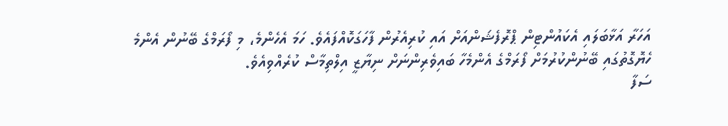އަހަރާ އަޅާބަލައި އެކައުންޓިން ޕްރޮފެޝަންއަށް އައި ކުރިއެރުން ފާހަގަކޮއްފައެވެ. ހަމަ އެހެންމެ، މި ފޯރަމްގެ ބޭނުން އެންމެ ހެޔޮގޮތުގައި ބޭނުންކުރުމަށް ފޯރަމްގެ އެންމެހާ ބައިވެރިންނަށް ނިޔާޒީ އިލްތިމާސް ކުރެއްވިއެވެ.
ސަފާ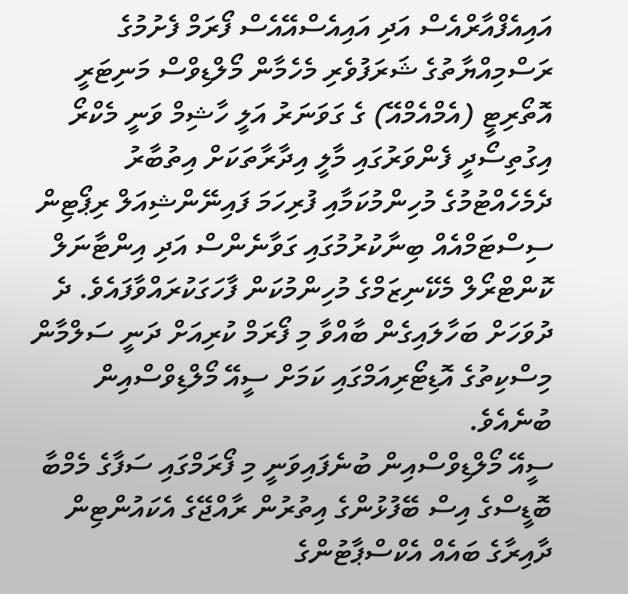އައިއެފްއާރްއެސް އަދި އައިއެސްއޭއެސް ފޯރަމް ފެށުމުގެ ރަސްމިއްޔާތުގެ ޝަރަފުވެރި މެހެމާން މޯލްޑިވްސް މަނިޓަރީ އޮތޯރިޓީ (އެމްއެމްއޭ) ގެ ގަވަނަރު އަލީ ހާޝިމް ވަނީ މެކްރޯ އިގުތިސޯދީ ފެންވަރުގައި މާލީ އިދާރާތަކަށް އިތުބާރު ދެމެހެއްޓުމުގެ މުހިންމުކަމާއި ފުރިހަމަ ފައިނޭންޝިއަލް ރިޕޯޓިން ސިސްޓަމްއެއް ބިނާކުރުމުގައި ގަވާނެންސް އަދި އިންޓާނަލް ކޮންޓްރޯލް މެކޭނިޒަމްގެ މުހިންމުކަން ފާހަގަކުރައްވާފައެވެ. ދެ ދުވަހަށް ބަހާލައިގެން ބާއްވާ މި ފޯރަމް ކުރިއަށް ދަނީ ސަލްމާން މިސްކިތުގެ އޮޑިޓޯރިއަމްގައި ކަމަށް ސީއޭ މޯލްޑިވްސްއިން ބުނެއެވެ.
ސީއޭ މޯލްޑިވްސްއިން ބުނެފައިވަނީ މި ފޯރަމްގައި ސަފާގެ މެމްބާ ބޮޑީސްގެ އިސް ބޭފުޅުންގެ އިތުރުން ރާއްޖޭގެ އެކައުންޓިން ދާއިރާގެ ބައެއް އެކްސްޕާޓުންގެ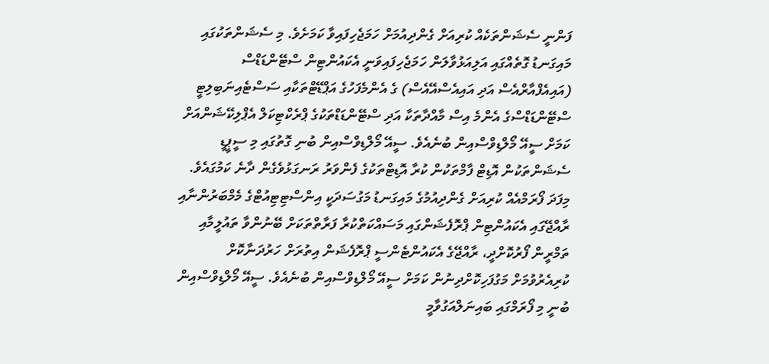ފަންނީ ސެޝަންތަކެއް ކުރިއަށް ގެންދިއުމަށް ހަމަޖެހިފައިވާ ކަމަށެވެ. މި ސެޝަންތަކުގައި މައިގަނޑު ގޮތެއްގައި އަލިއަޅުވާލަން ހަމަޖެހިފައިވަނީ އެކައުންޓިން ސްޓޭންޑަޑްސް (އައިއެފްއާރްއެސް އަދި އައިއެސްއޭއެސް) ގެ އެންމެފަހުގެ އަޕްޑޭޓްތަކާއި ސަސްޓެއިނަބިލިޓީ ސްޓޭންޑަޑްސްގެ އެންމެ އިސް މާއްދާތަކާ އަދި ސްޓޭންޑަޑްތަކުގެ ޕްރެކްޓިކަލް އެޕްލިކޭޝަންއަށް ކަމަށް ސީއޭ މޯލްޑިވްސްއިން ބުނެއެވެ. ސީއޭ މޯލްޑިވްސްއިން ބުނި ގޮތުގައި މި ސީޕީޑީ ސެޝަންތަކުން އޮޑިޓް ފާމްތަކުން ކުރާ އޮޑިޓްތަކުގެ ފެންވަރު ރަނގަޅުވެގެން ދާނެ ކަމުގައެވެ.
މިފަދަ ފޯރަމްއެއް ކުރިއަށް ގެންދިއުމުގެ މައިގަނޑު މަގުސަދަކީ އިންސްޓިޓިއުޓްގެ މެމްބަރުންނާއި ރާއްޖޭގައި އެކައުންޓިން ޕްރޮފެޝަންގައި މަސައްކަތްކުރާ ފަރާތްތަކަށް ބޭނުންވާ ތައުލީމާއި ތަމްރީން ފޯރުކޮށްދީ، ރާއްޖޭގެ އެކައުންޓެންސީ ޕްރޮފެޝަން އިތުރަށް ހަރުދަނާކޮށް ކުރިއެރުވުމަށް މަގުފަހިކޮށްދިނުން ކަމަށް ސީއޭ މޯލްޑިވްސްއިން ބުނެއެވެ. ސީއޭ މޯލްޑިވްސްއިން ބުނީ މި ފޯރަމްގައި ބައިނަލްއަގުވާމީ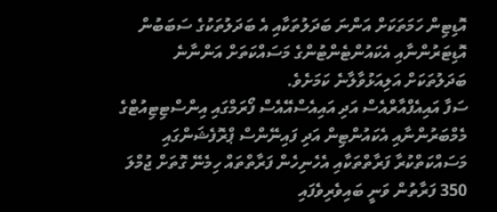އޮޑިޓިން ހަމަތަކަށް އަންނަ ބަދަލުތަކާއި އެ ބަދަލުތަކުގެ ސަބަބުން އޮޑިޓަރުންނާއި އެކައުންޓެންޓުންގެ މަސައްކަތަށް އަންނާނެ ބަދަލުތަކަށް އަލިއަޅުވާލާނެ ކަމަށެވެ.
ސަފާ އައިއެފްއާރްއެސް އަދި އައިއެސްއޭއެސް ފޯރަމްގައި އިންސްޓިޓިއުޓްގެ މެމްބަރުންނާއި އެކައުންޓިން އަދި ފައިނޭންސް ޕްރޮފެޝަންގައި މަސައްކަތްކުރާ ފަރާތްތަކާއި އެހެނިހެން ފަރާތްތައް ހިމެނޭ ގޮތަށް ޖުމްލަ 350 ފަރާތުން ވަނީ ބައިވެރިވެފައި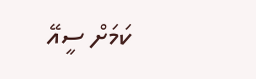ކަމަށް ސީއޭ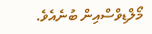މޯލްޑިވްސްއިން ބުނެއެވެ.